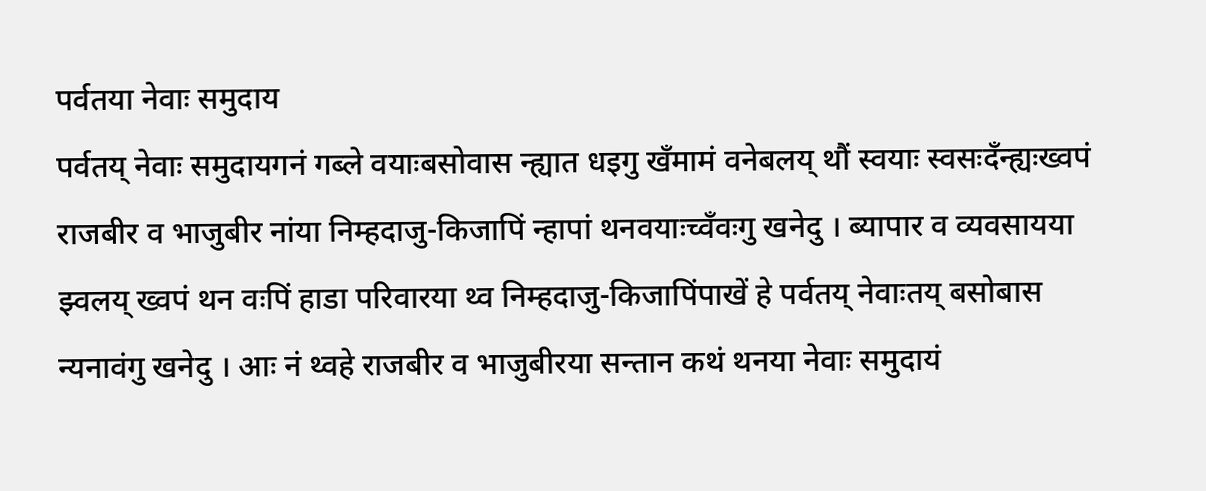पर्वतया नेवाः समुदाय
पर्वतय् नेवाः समुदायगनं गब्ले वयाःबसोवास न्ह्यात धइगु खँमामं वनेबलय् थौं स्वयाः स्वसःदँन्ह्यःख्वपं राजबीर व भाजुबीर नांया निम्हदाजु-किजापिं न्हापां थनवयाःच्वँवःगु खनेदु । ब्यापार व व्यवसायया झ्वलय् ख्वपं थन वःपिं हाडा परिवारया थ्व निम्हदाजु-किजापिंपाखें हे पर्वतय् नेवाःतय् बसोबास न्यनावंगु खनेदु । आः नं थ्वहे राजबीर व भाजुबीरया सन्तान कथं थनया नेवाः समुदायं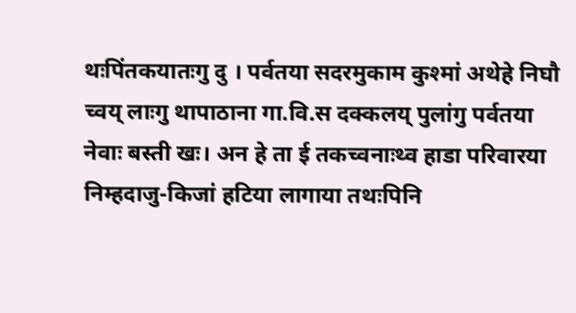थःपिंतकयातःगु दु । पर्वतया सदरमुकाम कुश्मां अथेहे निघौ च्वय् लाःगु थापाठाना गा.वि.स दक्कलय् पुलांगु पर्वतया नेवाः बस्ती खः। अन हे ता ई तकच्वनाःथ्व हाडा परिवारया निम्हदाजु-किजां हटिया लागाया तथःपिनि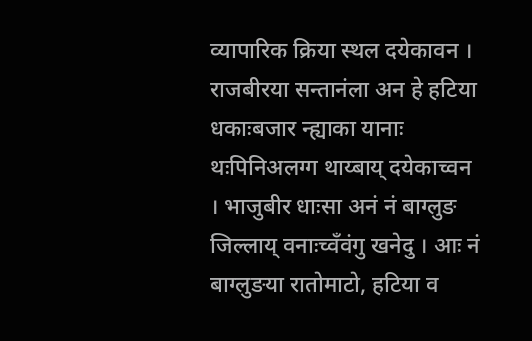व्यापारिक क्रिया स्थल दयेकावन ।
राजबीरया सन्तानंला अन हे हटिया धकाःबजार न्ह्याका यानाः थःपिनिअलग्ग थाय्बाय् दयेकाच्वन । भाजुबीर धाःसा अनं नं बाग्लुङ जिल्लाय् वनाःच्वँवंगु खनेदु । आः नं बाग्लुङया रातोमाटो, हटिया व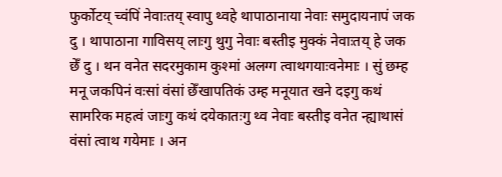फुर्कोटय् च्वंपिं नेवाःतय् स्वापु थ्वहे थापाठानाया नेवाः समुदायनापं जक दु । थापाठाना गाविसय् लाःगु थुगु नेवाः बस्तीइ मुक्कं नेवाःतय् हे जक छेँ दु । थन वनेत सदरमुकाम कुश्मां अलग्ग त्वाथगयाःवनेमाः । सुं छम्ह मनू जकपिनं वःसां वंसां छेँखापतिकं उम्ह मनूयात खने दइगु कथं सामरिक महत्वं जाःगु कथं दयेकातःगु थ्व नेवाः बस्तीइ वनेत न्ह्याथासं वंसां त्वाथ गयेमाः । अन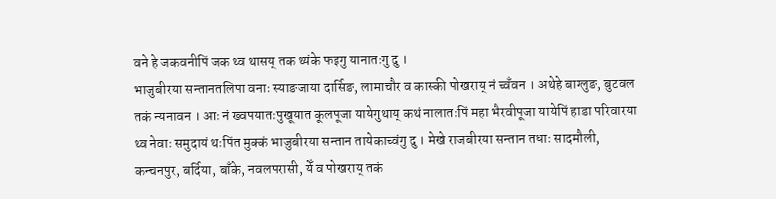वने हे जकवनीपिं जक थ्व थासय् तक थ्यंके फइगु यानातःगु दु ।
भाजुबीरया सन्तानतलिपा वनाः स्याङजाया दार्सिङ, लामाचौर व कास्की पोखराय् नं च्वँवन । अथेहे बाग्लुङ, बुटवल तकं न्यनावन । आः नं ख्वपयातःपुखूयात कूलपूजा यायेगुथाय् कथं नालातःपिं महा भैरवीपूजा यायेपिं हाडा परिवारया थ्व नेवाः समुदायं थःपिंत मुक्कं भाजुबीरया सन्तान तायेकाच्वंगु दु । मेखे राजबीरया सन्तान तधाः सादमौली, कन्चनपुर, बर्दिया, बाँके, नवलपरासी, येँ व पोखराय् तकं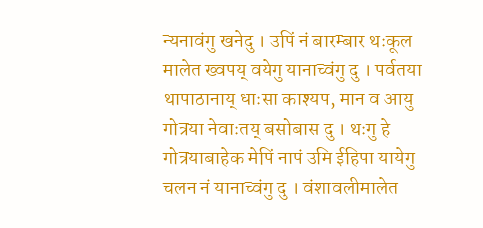न्यनावंगु खनेदु । उपिं नं बारम्बार थःकूल मालेत ख्वपय् वयेगु यानाच्वंगु दु । पर्वतया थापाठानाय् धाःसा काश्यप, मान व आयु गोत्रया नेवाःतय् बसोबास दु । थःगु हे गोत्रयाबाहेक मेपिं नापं उमि ईहिपा यायेगु चलन नं यानाच्वंगु दु । वंशावलीमालेत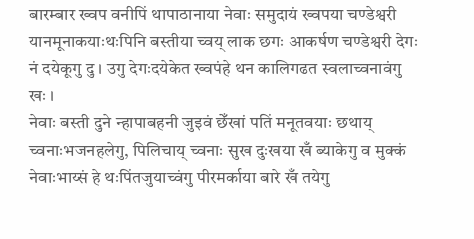बारम्बार ख्वप वनीपिं थापाठानाया नेवाः समुदायं ख्वपया चण्डेश्वरी यानमूनाकयाःथःपिनि बस्तीया च्वय् लाक छगः आकर्षण चण्डेश्वरी देगः नं दयेकूगु दु । उगु देगःदयेकेत ख्वपंहे थन कालिगढत स्वलाच्वनावंगु खः ।
नेवाः बस्ती दुने न्हापाबहनी जुइवं छेँखां पतिं मनूतवयाः छथाय् च्वनाःभजनहलेगु, पिलिचाय् च्वनाः सुख दुःखया खँ ब्याकेगु व मुक्कं नेवाःभाय्सं हे थःपिंतजुयाच्वंगु पीरमर्काया बारे खँ तयेगु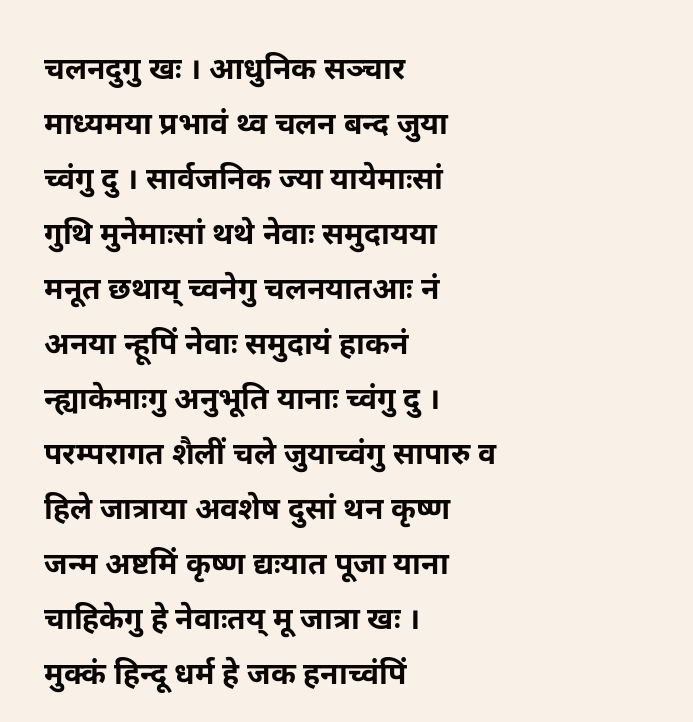चलनदुगु खः । आधुनिक सञ्चार माध्यमया प्रभावं थ्व चलन बन्द जुया च्वंगु दु । सार्वजनिक ज्या यायेमाःसां गुथि मुनेमाःसां थथे नेवाः समुदायया मनूत छथाय् च्वनेगु चलनयातआः नं अनया न्हूपिं नेवाः समुदायं हाकनं न्ह्याकेमाःगु अनुभूति यानाः च्वंगु दु । परम्परागत शैलीं चले जुयाच्वंगु सापारु व हिले जात्राया अवशेष दुसां थन कृष्ण जन्म अष्टमिं कृष्ण द्यःयात पूजा याना चाहिकेगु हे नेवाःतय् मू जात्रा खः ।
मुक्कं हिन्दू धर्म हे जक हनाच्वंपिं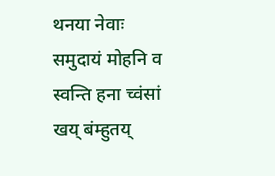थनया नेवाः समुदायं मोहनि व स्वन्ति हना च्वंसां खय् बंम्हुतय्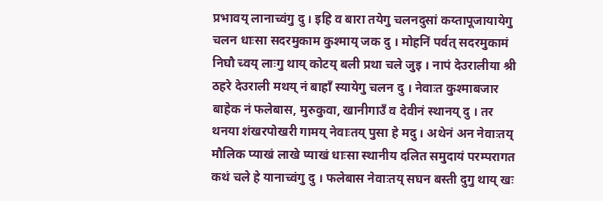प्रभावय् लानाच्वंगु दु । इहि व बारा तयेगु चलनदुसां कय्तापूजायायेगु चलन धाःसा सदरमुकाम कुश्माय् जक दु । मोहनिं पर्वत् सदरमुकामं निघौ च्वय् लाःगु थाय् कोटय् बली प्रथा चले जुइ । नापं देउरालीया श्री ठहरे देउराली मथय् नं बाहाँ स्यायेगु चलन दु । नेवाःत कुश्माबजार बाहेक नं फलेबास, मुरुकुवा, खानीगाउँ व देवीनं स्थानय् दु । तर थनया शंखरपोखरी गामय् नेवाःतय् पुसा हे मदु । अथेनं अन नेवाःतय् मौलिक प्याखं लाखे प्याखं धाःसा स्थानीय दलित समुदायं परम्परागत कथं चले हे यानाच्वंगु दु । फलेबास नेवाःतय् सघन बस्ती दुगु थाय् खः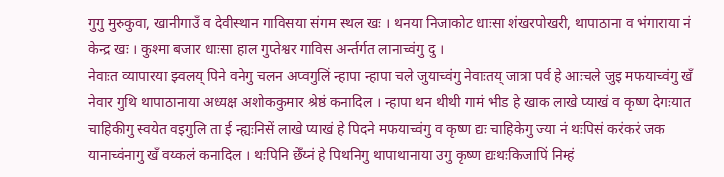गुगु मुरुकुवा, खानीगाउँ व देवीस्थान गाविसया संगम स्थल खः । थनया निजाकोट धाःसा शंखरपोखरी, थापाठाना व भंगाराया नं केन्द्र खः । कुश्मा बजार धाःसा हाल गुप्तेश्वर गाविस अर्न्तर्गत लानाच्वंगु दु ।
नेवाःत व्यापारया झ्वलय् पिने वनेगु चलन अप्वगुलिं न्हापा न्हापा चले जुयाच्वंगु नेवाःतय् जात्रा पर्व हे आःचले जुइ मफयाच्वंगु खँ नेवार गुथि थापाठानाया अध्यक्ष अशोककुमार श्रेष्ठं कनादिल । न्हापा थन थीथी गामं भीड हे खाक लाखे प्याखं व कृष्ण देगःयात चाहिकीगु स्वयेत वइगुलि ता ई न्ह्यःनिसें लाखे प्याखं हे पिदने मफयाच्वंगु व कृष्ण द्यः चाहिकेगु ज्या नं थःपिसं करंकरं जक यानाच्वंनागु खँ वय्कलं कनादिल । थःपिनि छेँय्नं हे पिथनिगु थापाथानाया उगु कृष्ण द्यःथःकिजापिं निम्हं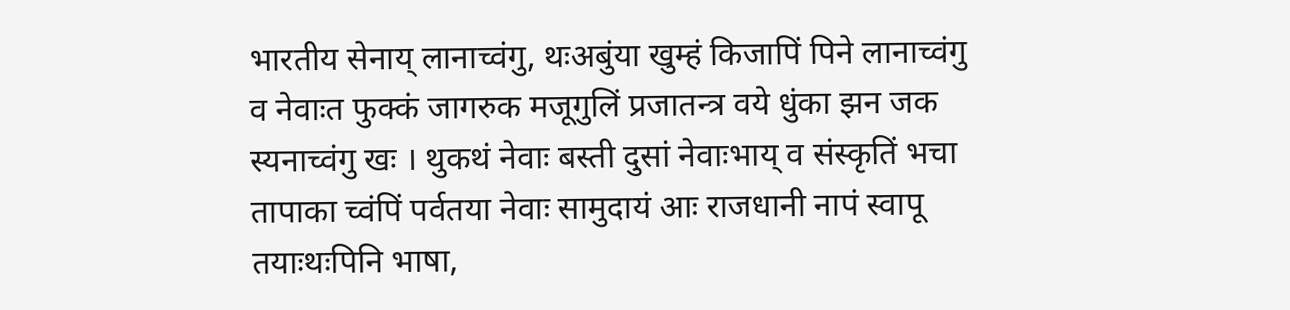भारतीय सेनाय् लानाच्वंगु, थःअबुंया खुम्हं किजापिं पिने लानाच्वंगु व नेवाःत फुक्कं जागरुक मजूगुलिं प्रजातन्त्र वये धुंका झन जक स्यनाच्वंगु खः । थुकथं नेवाः बस्ती दुसां नेवाःभाय् व संस्कृतिं भचा तापाका च्वंपिं पर्वतया नेवाः सामुदायं आः राजधानी नापं स्वापू तयाःथःपिनि भाषा,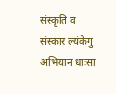संस्कृति व संस्कार ल्यंकेगु अभियान धाःसा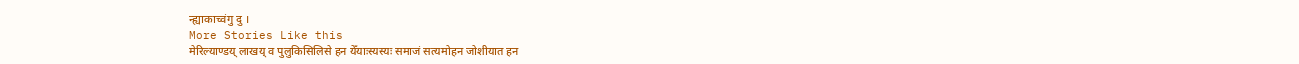न्ह्याकाच्वंगु दु ।
More Stories Like this
मेरिल्याण्डय् लाखय् व पुलुकिसिलिसे हन येँयाःस्यस्यः समाजं सत्यमोहन जोशीयात हन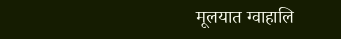मूलयात ग्वाहालि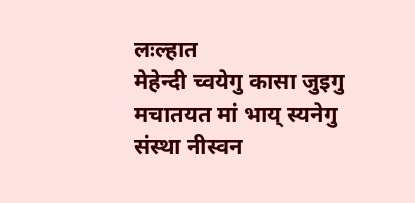लःल्हात
मेहेन्दी च्वयेगु कासा जुइगु
मचातयत मां भाय् स्यनेगु संस्था नीस्वन